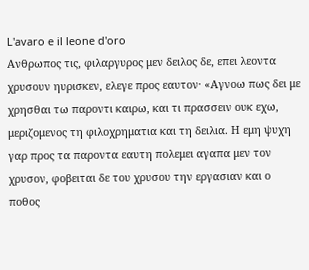L'avaro e il leone d'oro
Ανθρωπος τις, φιλαργυρος μεν δειλος δε, επει λεοντα χρυσουν ηυρισκεν, ελεγε προς εαυτον· «Αγνοω πως δει με χρησθαι τω παροντι καιρω, και τι πρασσειν ουκ εχω, μεριζομενος τη φιλοχρηματια και τη δειλια. Η εμη ψυχη γαρ προς τα παροντα εαυτη πολεμει αγαπα μεν τον χρυσον, φοβειται δε του χρυσου την εργασιαν και ο ποθος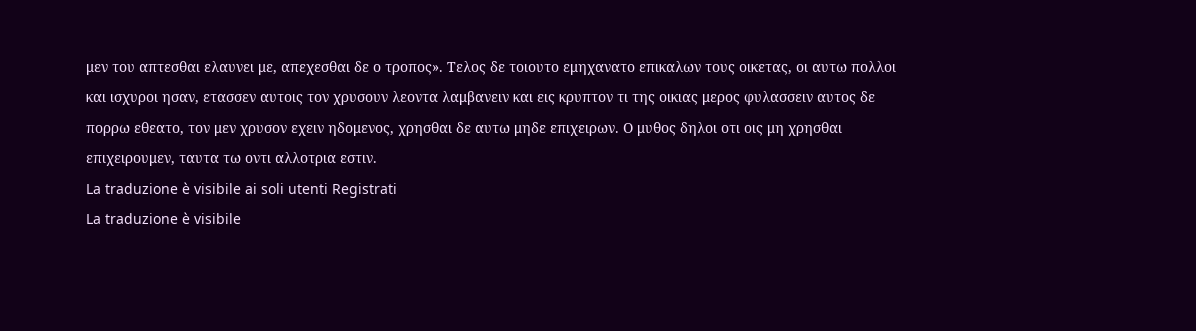μεν του απτεσθαι ελαυνει με, απεχεσθαι δε ο τροπος». Τελος δε τοιουτο εμηχανατο επικαλων τους οικετας, οι αυτω πολλοι και ισχυροι ησαν, ετασσεν αυτοις τον χρυσουν λεοντα λαμβανειν και εις κρυπτον τι της οικιας μερος φυλασσειν αυτος δε πορρω εθεατο, τον μεν χρυσον εχειν ηδομενος, χρησθαι δε αυτω μηδε επιχειρων. Ο μυθος δηλοι οτι οις μη χρησθαι επιχειρουμεν, ταυτα τω οντι αλλοτρια εστιν.
La traduzione è visibile ai soli utenti Registrati
La traduzione è visibile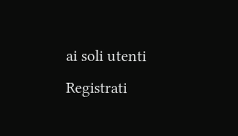ai soli utenti Registrati